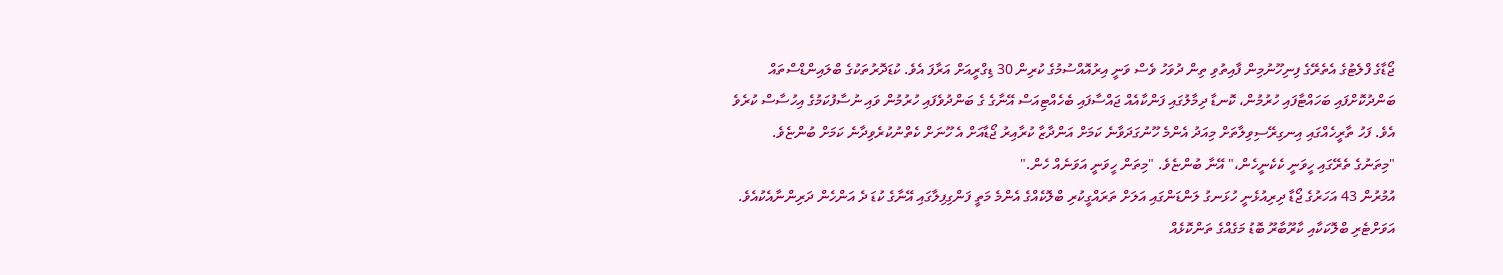ޖޯޑާގެ ފްލެޓުގެ އެތެރޭގެ ފިނިހޫނުމިން ފާއިތުވި ތިން ދުވަހު ވެސް ވަނީ އިރުއޮއްސުމުގެ ކުރިން 30 ޑިގްރީއަށް އަރާފަ އެވެ. ކުޑަދޮރުތަކުގެ ބްލައިންޑްސްތައް ބަންދުކޮށްފައި ބަހައްޓާފައި ހުރުމުން، ކޮނޑާ ދިމާލުގައި ފަންކާއެއް ޖައްސާފައި ބެހެއްޓިއަސް އޭނާގެ ގެ ބަންދުވެފައި ހުރުމުން ވައި ނުސާފުކަމުގެ އިހުސާސް ކުރެވެ އެވެ. ފަހު ތާރީހެއްގައި އިނގިރޭސިވިލާތަށް މިއަދު އެންމެ ހޫނުގަދަވާނެ ކަމަށް އަންދާޒާ ކުރާއިރު ޖޯޑާއަށް އެ ހޫނަށް ކެތްނުކުރެވިދާނެ ކަމަށް ބުންޏެވެ.
"މިތަނުގެ ތެރޭގައި ހީވަނީ ކެކެނީހެން،" އޭނާ ބުންޏެވެ. "މިތަން ހީވަނީ އަވަނެއް ހެން."
އުމުރުން 43 އަހަރުގެ ޖޯޑާ ދިރިއުޅެނީ ހުޅަނގު ލަންޑަންގައި އަލަށް ތަރައްގީކުރި ބްލޮކެއްގެ އެންމެ މަތީ ފަންގިފިލާގައި އޭނާގެ ކުޑަ ދެ އަންހެން ދަރިންނާއެކުއެވެ. އަވަށްޓެރި ބްލޮކަކާއި ކާރޫބާރޫ ބޮޑު މަގެއްގެ ތަންކޮޅެއް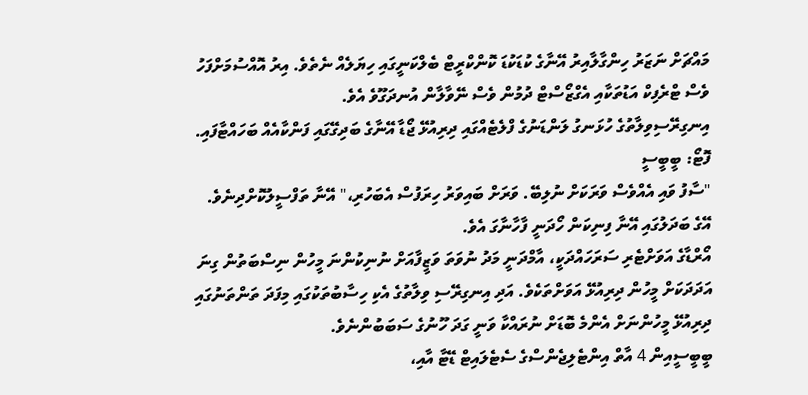މައްޗަށް ނަޒަރު ހިންގާލާއިރު އޭނާގެ ކުޑަކުޑަ ކޮންކްރީޓް ބެލްކަނީގައި ހިޔަލެއް ނެތެވެ. އިރު އޮއްސުމަށްފަހު ވެސް ޓްރެފިކް އަޑުތަކާއި އެގްޒޯސްޓް ދުމުން ވެސް ނޭވާލާން އުނދަގޫވެ އެވެ.
އިނގިރޭސިވިލާތުގެ ހުޅަނގު ލަންޑަނުގެ ފްލެޓެއްގައި ދިރިއުޅޭ ޖޯޑާ އޭނާގެ ބަދިގޭގައި ފަންކާއެއް ބަހައްޓާފައި. ފޮޓޯ: ބީބީސީ
"ސާފު ވައި އެއްވެސް ވަރަކަށް ނުލިބޭ. ވަރަށް ބައިވަރު ހިރަފުސް އެބަހުރި،" އޭނާ ތަފްސީލުކޮށްދިނެވެ. އޭގެ ބަދަލުގައި އޭނާ ފިނިކަން ހޯދަނީ ފާހާނާގަ އެވެ.
އޯރްޑާގެ އަވަށްޓެރި ސަރަހައްދަކީ، އާމްދަނީ މަދު ނުވަތަ ވަޒީފާއަށް ނުނިކުންނަ މީހުން ނިސްބަތުން ގިނަ އަދަދަކަށް މީހުން ދިރިއުޅޭ އަވަށްތަކެވެ. އަދި އިނގިރޭސި ވިލާތުގެ އެކި ހިސާބުތަކުގައި މިފަދަ ތަންތަނުގައި ދިރިއުޅޭ މީހުންނަށް އެންމެ ބޮޑަށް ނުރައްކާ ވަނީ ގަދަ ހޫނުގެ ސަބަބުންނެވެ.
ބީބީސީއިން 4 އާތް އިންޓެލިޖެންސްގެ ސެޓެލައިޓް ޑޭޓާ އާއި،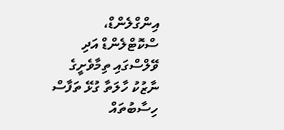އިންގްލެންޑް، ސްކޮޓްލެންޑް އަދި ވޭލްސްގައި ތިމާވެށީގެ ނާޒުކު ހާލަތާ ގުޅޭ ތަފާސް ހިސާބުތައް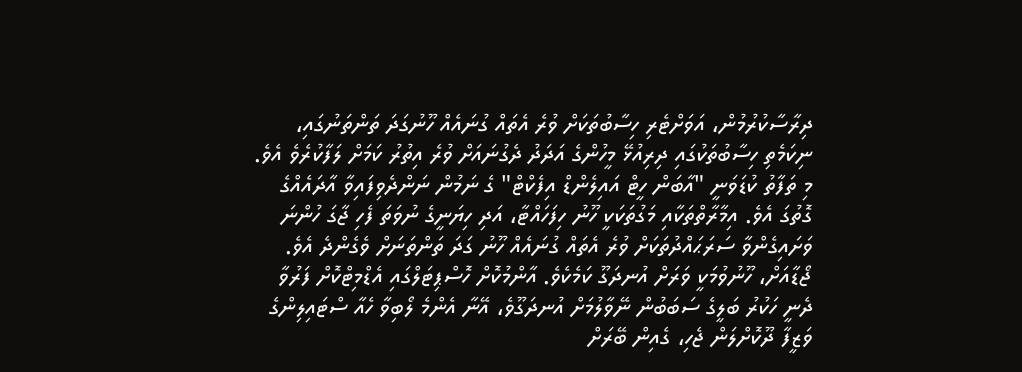ދިރާސާކުރުމުން، އަވަށްޓެރި ހިސާބުތަކަށް ވުރެ އެތައް ގުނައެއް ހޫނުގަދަ ތަންތަނުގައި، ނިކަމެތި ހިސާބުތަކުގައި ދިރިއުޅޭ މީހުންގެ އަދަދު ދެގުނައަށް ވުރެ އިތުރު ކަމަށް ލަފާކުރެވެ އެވެ.
މި ތަފާތު ކުޑަވަނީ "އާބަން ހީޓް އައިލެންޑް އިފެކްޓް" ގެ ނަމުން ނަންދެވިފައިވާ އާދައެއްގެ ގޮތުގަ އެވެ. އިމާރާތްތަކާއި މަގުތަކަކީ ހޫނު ހިފަހައްޓާ، އަދި ހިޔަނީގެ ނުވަތަ ފެހި ޖާގަ ހުންނަ ވަށައިގެންވާ ސަރަޙައްދުތަކަށް ވުރެ އެތައް ގުނައެއް ހޫނު ގަދަ ތަންތަނަށް ވެގެންދެ އެވެ.
ޖޯޑާއަށް، ހޫނުވުމަކީ ވަރަށް އުނދަގޫ ކަމެކެވެ. އާންމުކޮށް ހޮސްޕިޓަލްގައި އެޑްމިޓްކޮށް ފަރުވާ ދެނީ ހަކުރު ބަލީގެ ސަބަބުން ނޭވާލުމަށް އުނދަގޫވެ، އޭނާ އެންމެ ލޯބިވާ ހެއާ ސްޓައިލިންގެ ވަޒީފާ ދޫކޮށްލަން ޖެހި، ގެއިން ބޭރަށް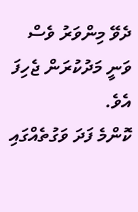ދެވޭ މިންވަރު ވެސް ވަނީ މަދުކުރަން ޖެހިފަ އެވެ.
ކޮންމެ ފަދަ ވަގުތެއްގައި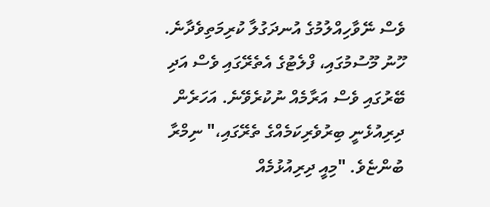ވެސް ނޭވާހިއްލުމުގެ އުނދަގުލާ ކުރިމަތިވެދާނެ. ހޫނު މޫސުމުގައި، ފްލެޓުގެ އެތެރޭގައި ވެސް އަދި ބޭރުގައި ވެސް އަރާމެއް ނުކުރެވޭނެ. އަހަރެން ދިރިއުޅެނީ ބިރުވެރިކަމެއްގެ ތެރޭގައި،" ނިމްރާ ބުންޏެވެ. "މިއީ ދިރިއުޅުމެއް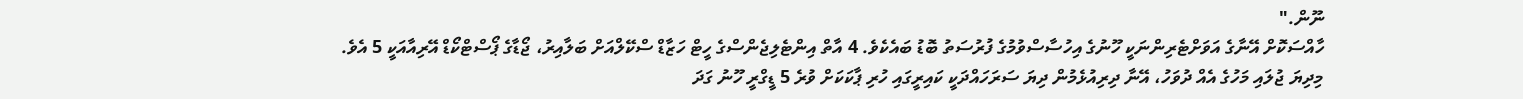ނޫން."
ހާއްސަކޮށް އޭނާގެ އަވަށްޓެރިންނަކީ ހޫނުގެ އިހުސާސްވުމުގެ ފުރުސަތު ބޮޑު ބައެކެވެ. 4 އާތް އިންޓެލިޖެންސްގެ ހީޓް ހަޒާޑް ސްކޭލްއަށް ބަލާއިރު، ޖޯޑާގެ ޕޯސްޓްކޯޑް އޭރިއާއަކީ 5 އެވެ. މިދިޔަ ޖުލައި މަހުގެ އެއް ދުވަހު، އޭނާ ދިރިއުޅެމުން ދިޔަ ސަރަހައްދަކީ ކައިރީގައި ހުރި ޕާކަކަށް ވުރެ 5 ޑީގްރީ ހޫނު ގަދަ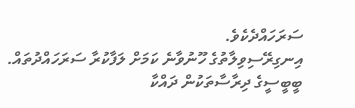ސަރަހައްދެކެވެ.
އިނގިރޭސިވިލާތުގެ ހޫނުވާނެ ކަމަށް ލަފާކުރާ ސަރަހައްދުތައް.
ބީބީސީގެ ދިރާސާތަކުން ދައްކާ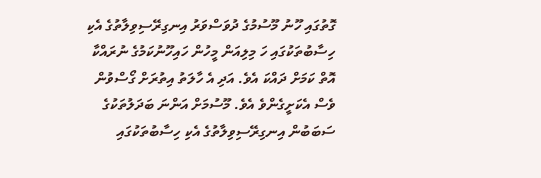ގޮތުގައި ހޫނު މޫސުމުގެ ދުވަސްވަރު އިނގިރޭސިވިލާތުގެ އެކި ހިސާބުތަކުގައި ހަ މިލިއަން މީހުން ހައިހޫނުކަމުގެ ނުރައްކާ އޮތް ކަމަށް ދައްކަ އެވެ. އަދި އެ ހާލަތު އިތުރަށް ގޯސްވުން ވެސް އެކަށީގެންވެ އެވެ. މޫސުމަށް އަންނަ ބަދަލުތަކުގެ ސަބަބުން އިނގިރޭސިވިލާތުގެ އެކި ހިސާބުތަކުގައި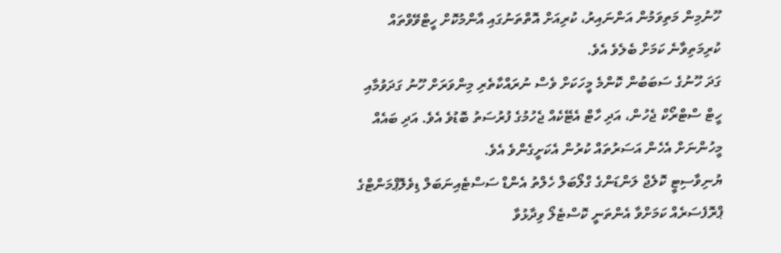ހޫނުމިން މަތިވަމުން އަންނައިރު، ކުރިއަށް އޮތްތަނުގައި އާންމުކޮށް ހީޓްވޭވްތައް ކުރިމަތިވާނެ ކަމަށް ބެލެވެ އެވެ.
ގަދަ ހޫނުގެ ސަބަބުން ކޮންމެ މީހަކަށް ވެސް ނުރައްކާތެރި މިންވަރަށް ހޫނު ގަދަވުމާއި ހީޓް ސްޓްރޯކް ޖެހުން، އަދި ހާޓް އެޓޭކެއް ޖެހުމުގެ ފުރުސަތު ބޮޑުވެ އެވެ. އަދި ބައެއް މީހުންނަށް އެހެން އަސަރުތައް ކުރުން އެކަށީގެންވެ އެވެ.
ޔުނިވާސިޓީ ކޮލެޖް ލަންޑަންގެ ގްލޯބަލް ހެލްތު އެންޑް ސަސްޓެއިނަބަލް ޑިވެލޮޕްމަންޓްގެ ޕްރޮފެސަރެއް ކަމަށްވާ އެންތަނީ ކޮސްޓެލޯ ވިދާޅުވާ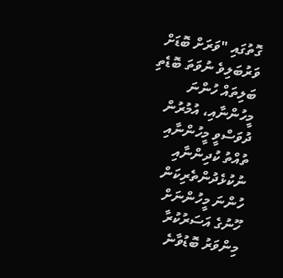ގޮތުގައި "ވަރަށް ބޮޑަށް ވަރުބަލިވެ ނުވަތަ ބޮޑެތި ބަލިތައް ހުންނަ މީހުންނާއި، އުމުރުން ދުވަސްވީ މީހުންނާއި ތުއްތު ކުދިންނާއި ނުކުޅެދުންތެރިކަން ހުންނަ މީހުންނަށް ހޫނުގެ އަސަރުކުރާ މިންވަރު ބޮޑުވާނެ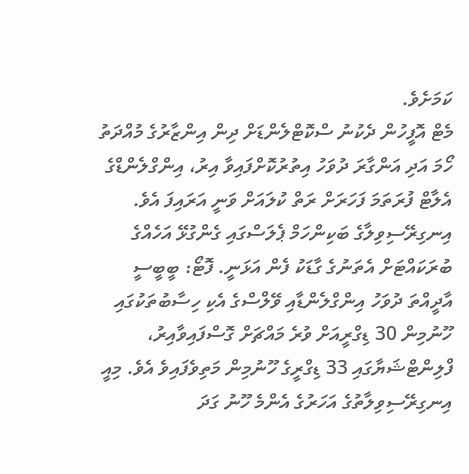ކަމަށެވެ.
މެޓް އޮފީހުން ދެކުނު ސްކޮޓްލެންޑަށް ދިން އިންޒާރުގެ މުއްދަތު ހޯމަ އަދި އަންގާރަ ދުވަހު އިތުރުކޮށްފައިވާ އިރު، އިންގްލެންޑްގެ އެލާޓް ފުރަތަމަ ފަހަރަށް ރަތް ކުލައަށް ވަނީ އަރައިފަ އެވެ.
އިނގިރޭސިވިލާގެ ބަކިންހަމް ޕެލަސްގައި ގެންގުޅޭ އަހެއްގެ ބުރަކައްޓަށް އެތަނުގެ ގާޑަކު ފެން އަޅަނީ. ފޮޓޯ: ބީބީސީ
އާދީއްތަ ދުވަހު އިންގްލެންޑާއި ވޭލްސްގެ އެކި ހިސާބުތަކުގައި ހޫނުމިން 30 ޑިގްރީއަށް ވުރެ މައްޗަށް ގޮސްފައިވާއިރު، ފްލިންޓްޝަޔާގައި 33 ޑިގްރީގެ ހޫނުމިން މަތިވެފައިވެ އެވެ. މިއީ އިނގިރޭސިވިލާތުގެ އަހަރުގެ އެންމެ ހޫނު ގަދަ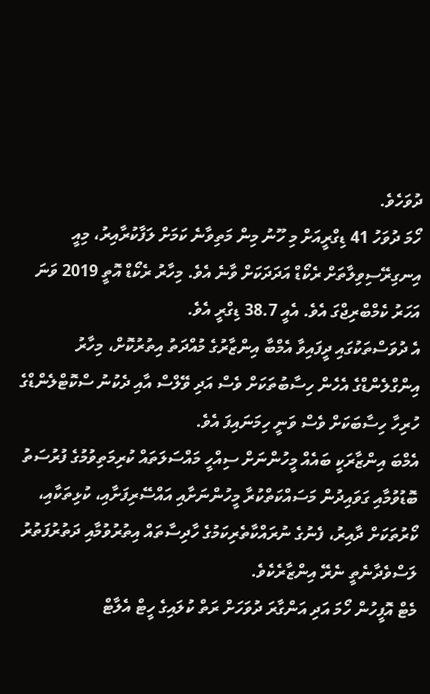ދުވަހެވެ.
ހޯމަ ދުވަހު 41 ޑިގްރީއަށް މި ހޫނު މިން މަތިވާނެ ކަމަށް ލަފާކުރާއިރު، މިއީ އިނގިރޭސިވިލާތަށް ރެކޯޑް އަދަދަކަށް ވާނެ އެވެ. މިހާރު ރެކޯޑް އޮތީ 2019 ވަނަ އަހަރު ކެމްބްރިޖްގަ އެވެ. އެއީ 38.7 ޑިގްރީ އެވެ.
އެ ދުވަސްތަކުގައި ދީފައިވާ އެމްބާ އިންޒާރުގެ މުއްދަތު އިތުރުކޮށް، މިހާރު އިންގްލެންޑްގެ އެހެން ހިސާބުތަކަށް ވެސް އަދި ވޭލްސް އާއި ދެކުނު ސްކޮޓްލެންޑްގެ ހުރިހާ ހިސާބަކަށް ވެސް ވަނީ ހިމަނައިފަ އެވެ.
އެމްބަ އިންޒާރަކީ ބައެއް މީހުންނަށް ސިއްހީ މައްސަލަތައް ކުރިމަތިވުމުގެ ފުރުސަތު ބޮޑުވުމާއި ގަވައިދުން މަސައްކަތްކުރާ މީހުންނަށާއި އައްސޭރިފަށާއި، ކުޅިތަކާއި، ކޯރުތަކަށް ދާއިރު، ފެނުގެ ނުރައްކާތެރިކަމުގެ ހާދިސާތައް އިތުރުވުމާއި ދަތުރުފަތުރު ލަސްވެދާނެތީ ނެރޭ އިންޒާރެކެވެ.
މެޓް އޮފީހުން ހޯމަ އަދި އަންގާރަ ދުވަހަށް ރަތް ކުލައިގެ ހީޓް އެލާޓް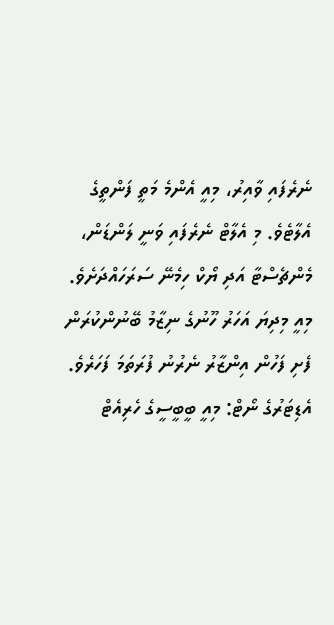ނެރެފައި ވާއިރު، މިއީ އެންމެ މަތީ ފަންތީގެ އެލާޓެވެ. މި އެލާޓް ނެރެފައި ވަނީ ލަންޑަން، މެންޗެސްޓާ އަދި ޔޯކް ހިމެނޭ ސަރަހައްދަށެވެ. މިއީ މިދިޔަ އަހަރު ހޫނުގެ ނިޒާމު ބޭނުންކުރަން ފެށި ފަހުން އިންޒާރު ނެރުނު ފުރަތަމަ ފަހަރެވެ.
އެޑިޓަރުގެ ނޯޓް: މިއީ ބީބީސީގެ ހެރިއެޓް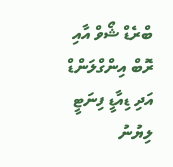ބްރެޑް ޝޯވް އާއި ރޮބް އިންގްލަންޑް އަދި ޑިއާޑީ ފިނަޓީ ލިޔުނު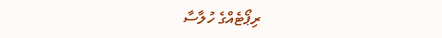ރިޕޯޓެއްގެ ހުލާސާ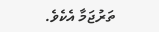ތަރުޖަމާ އެކެވެ.